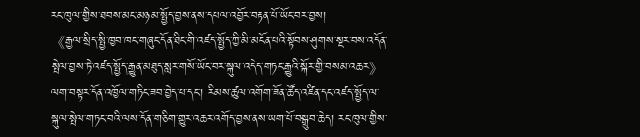རང་ཁུལ་གྱིས་ཐབས་མང་མཉམ་སྤྱོད་བྱས་ནས་དཔལ་འབྱོར་བརྟན་པོ་ཡོང་བར་བྱས།
《རྒྱལ་སྲིད་སྤྱི་ཁྱབ་ཁང་གཞུང་དོན་ཐིང་གི་འཛད་སྤྱོད་ཀྱི་མི་མངོན་པའི་སྟོབས་ཤུགས་སྔར་བས་འདོན་སྤེལ་བྱས་ཏེ་འཛད་སྤྱོད་རྒྱུན་མཐུད་སླར་གསོ་ཡོང་བར་སྐུལ་འདེད་གཏང་རྒྱུའི་སྐོར་གྱི་བསམ་འཆར》ལག་བསྟར་དོན་འཁྱོལ་གཏིང་ཟབ་བྱེད་པ་དང་། རིམས་ཚུལ་འགོག་ཟོན་ཚོད་འཛིན་དང་འཛད་སྤྱོད་ལ་སྐུལ་སྤེལ་གཏང་བའི་ལས་དོན་གཅིག་གྱུར་འཆར་འགོད་བྱས་ནས་ཡག་པོ་བསྒྲུབ་ཆེད། རང་ཁུལ་གྱིས་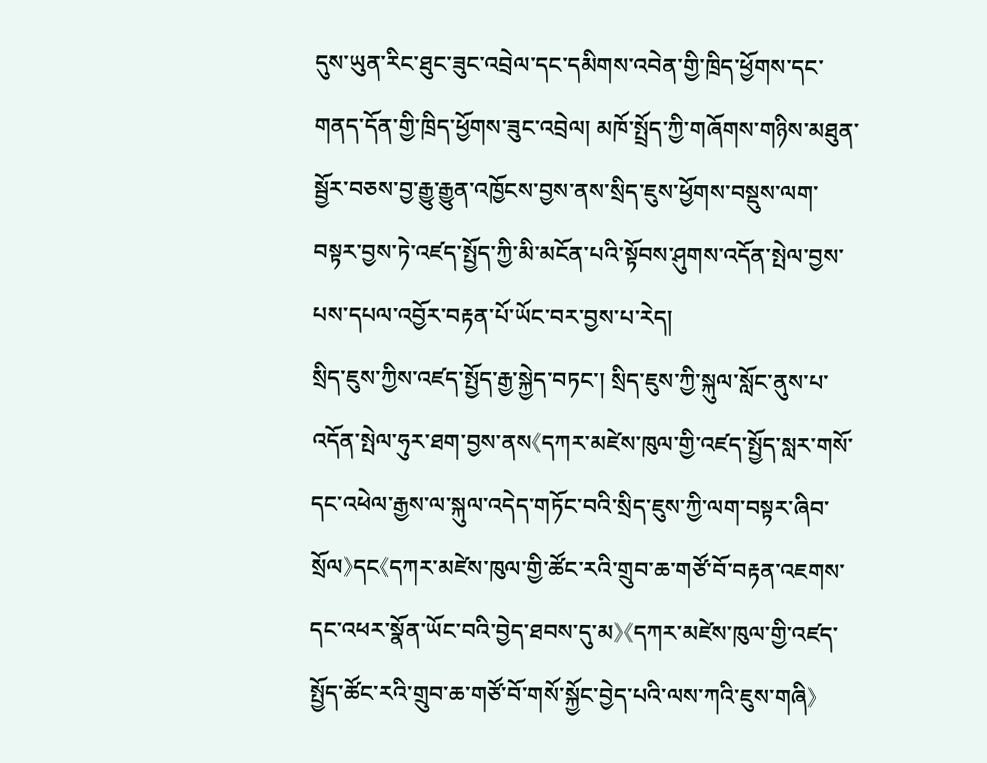དུས་ཡུན་རིང་ཐུང་ཟུང་འབྲེལ་དང་དམིགས་འབེན་གྱི་ཁྲིད་ཕྱོགས་དང་གནད་དོན་གྱི་ཁྲིད་ཕྱོགས་ཟུང་འབྲེལ། མཁོ་སྤྲོད་ཀྱི་གཞོགས་གཉིས་མཐུན་སྦྱོར་བཅས་བྱ་རྒྱུ་རྒྱུན་འཁྱོངས་བྱས་ནས་སྲིད་ཇུས་ཕྱོགས་བསྡུས་ལག་བསྟར་བྱས་ཏེ་འཛད་སྤྱོད་ཀྱི་མི་མངོན་པའི་སྟོབས་ཤུགས་འདོན་སྤེལ་བྱས་པས་དཔལ་འབྱོར་བརྟན་པོ་ཡོང་བར་བྱས་པ་རེད།
སྲིད་ཇུས་ཀྱིས་འཛད་སྤྱོད་རྒྱ་སྐྱེད་བཏང་། སྲིད་ཇུས་ཀྱི་སྐུལ་སློང་ནུས་པ་འདོན་སྤེལ་ཧུར་ཐག་བྱས་ནས《དཀར་མཛེས་ཁུལ་གྱི་འཛད་སྤྱོད་སླར་གསོ་དང་འཕེལ་རྒྱས་ལ་སྐུལ་འདེད་གཏོང་བའི་སྲིད་ཇུས་ཀྱི་ལག་བསྟར་ཞིབ་སྲོལ》དང《དཀར་མཛེས་ཁུལ་གྱི་ཚོང་རའི་གྲུབ་ཆ་གཙོ་བོ་བརྟན་འཇགས་དང་འཕར་སྣོན་ཡོང་བའི་བྱེད་ཐབས་དུ་མ》《དཀར་མཛེས་ཁུལ་གྱི་འཛད་སྤྱོད་ཚོང་རའི་གྲུབ་ཆ་གཙོ་བོ་གསོ་སྐྱོང་བྱེད་པའི་ལས་ཀའི་ཇུས་གཞི》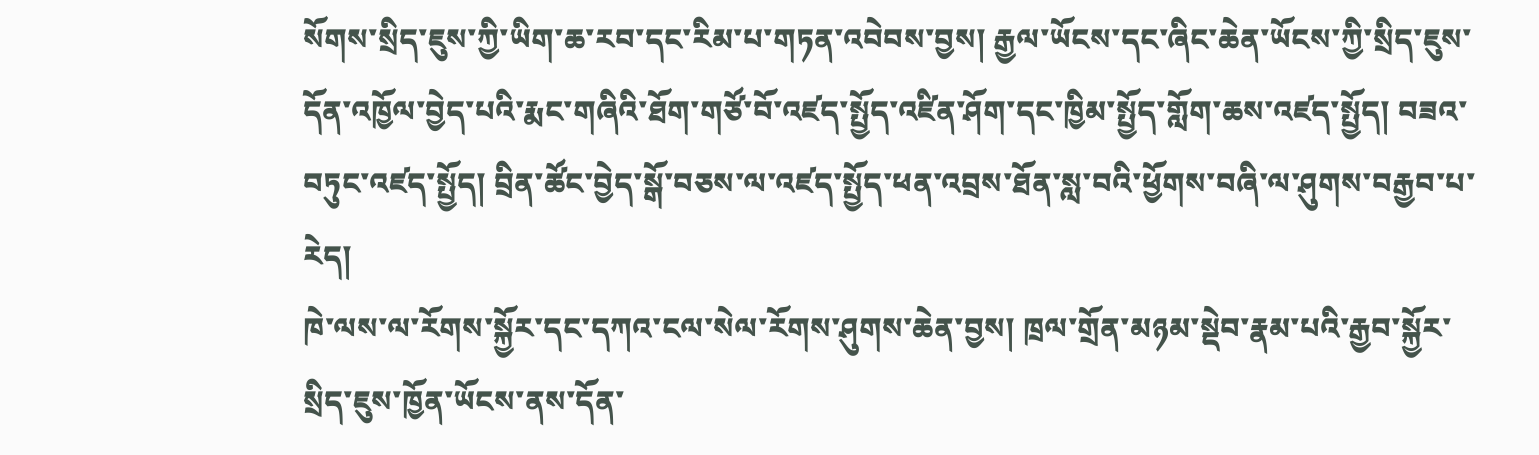སོགས་སྲིད་ཇུས་ཀྱི་ཡིག་ཆ་རབ་དང་རིམ་པ་གཏན་འབེབས་བྱས། རྒྱལ་ཡོངས་དང་ཞིང་ཆེན་ཡོངས་ཀྱི་སྲིད་ཇུས་དོན་འཁྱོལ་བྱེད་པའི་རྨང་གཞིའི་ཐོག་གཙོ་བོ་འཛད་སྤྱོད་འཛིན་ཤོག་དང་ཁྱིམ་སྤྱོད་གློག་ཆས་འཛད་སྤྱོད། བཟའ་བཏུང་འཛད་སྤྱོད། བྲིན་ཚོང་བྱེད་སྒོ་བཅས་ལ་འཛད་སྤྱོད་ཕན་འབྲས་ཐོན་སླ་བའི་ཕྱོགས་བཞི་ལ་ཤུགས་བརྒྱབ་པ་རེད།
ཁེ་ལས་ལ་རོགས་སྐྱོར་དང་དཀའ་ངལ་སེལ་རོགས་ཤུགས་ཆེན་བྱས། ཁྲལ་གྲོན་མཉམ་སྡེབ་རྣམ་པའི་རྒྱབ་སྐྱོར་སྲིད་ཇུས་ཁྱོན་ཡོངས་ནས་དོན་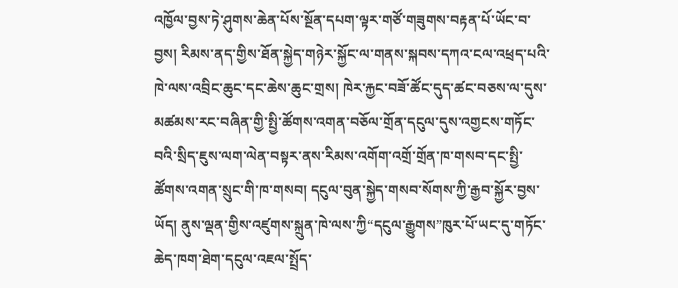འཁྱོལ་བྱས་ཏེ་ཤུགས་ཆེན་པོས་སྔོན་དཔག་ལྟར་གཙོ་གཟུགས་བརྟན་པོ་ཡོང་བ་བྱས། རིམས་ནད་གྱིས་ཐོན་སྐྱེད་གཉེར་སྐྱོང་ལ་གནས་སྐབས་དཀའ་ངལ་འཕྲད་པའི་ཁེ་ལས་འབྲིང་ཆུང་དང་ཆེས་ཆུང་གྲས། ཁེར་རྐྱང་བཟོ་ཚོང་དུད་ཚང་བཅས་ལ་དུས་མཚམས་རང་བཞིན་གྱི་སྤྱི་ཚོགས་འགན་བཅོལ་གྲོན་དངུལ་དུས་འགྱངས་གཏོང་བའི་སྲིད་ཇུས་ལག་ལེན་བསྟར་ནས་རིམས་འགོག་འགྲོ་གྲོན་ཁ་གསབ་དང་སྤྱི་ཚོགས་འགན་སྲུང་གི་ཁ་གསབ། དངུལ་བུན་སྐྱེད་གསབ་སོགས་ཀྱི་རྒྱབ་སྐྱོར་བྱས་ཡོད། ནུས་ལྡན་གྱིས་འཛུགས་སྐྲུན་ཁེ་ལས་ཀྱི“དངུལ་རྒྱུགས”ཁུར་པོ་ཡང་དུ་གཏོང་ཆེད་ཁག་ཐེག་དངུལ་འཇལ་སྤྲོད་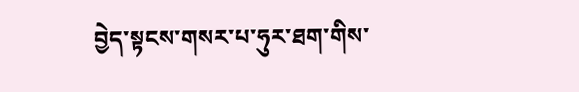བྱེད་སྟངས་གསར་པ་ཧུར་ཐག་གིས་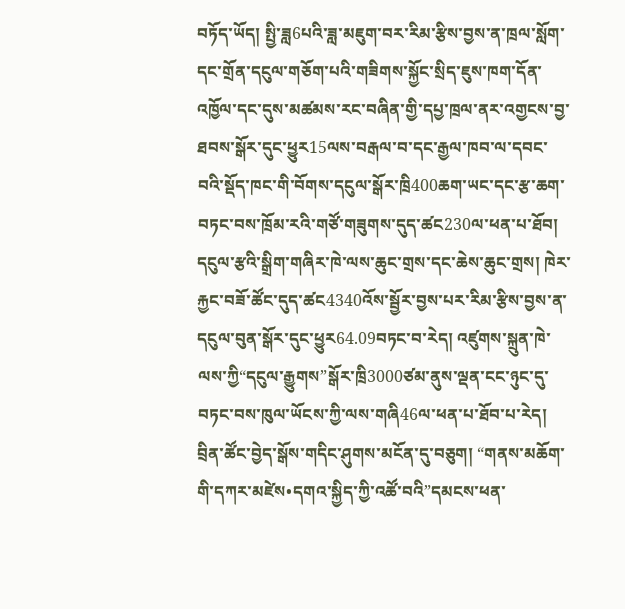བཏོད་ཡོད། སྤྱི་ཟླ6པའི་ཟླ་མཇུག་བར་རིམ་རྩིས་བྱས་ན་ཁྲལ་སློག་དང་གྲོན་དངུལ་གཅོག་པའི་གཟིགས་སྐྱོང་སྲིད་ཇུས་ཁག་དོན་འཁྱོལ་དང་དུས་མཚམས་རང་བཞིན་གྱི་དཔྱ་ཁྲལ་ནར་འགྱངས་བྱ་ཐབས་སྒོར་དུང་ཕྱུར15ལས་བརྒལ་བ་དང་རྒྱལ་ཁབ་ལ་དབང་བའི་སྡོད་ཁང་གི་བོགས་དངུལ་སྒོར་ཁྲི400ཆག་ཡང་དང་རྩ་ཆག་བཏང་བས་ཁྲོམ་རའི་གཙོ་གཟུགས་དུད་ཚང230ལ་ཕན་པ་ཐོབ། དངུལ་རྩའི་སྒྲིག་གཞིར་ཁེ་ལས་ཆུང་གྲས་དང་ཆེས་ཆུང་གྲས། ཁེར་རྐྱང་བཟོ་ཚོང་དུད་ཚང4340འོས་སྦྱོར་བྱས་པར་རིམ་རྩིས་བྱས་ན་དངུལ་བུན་སྒོར་དུང་ཕྱུར64.09བཏང་བ་རེད། འཛུགས་སྐྲུན་ཁེ་ལས་ཀྱི“དངུལ་རྒྱུགས”སྒོར་ཁྲི3000ཙམ་ནུས་ལྡན་ངང་ཉུང་དུ་བཏང་བས་ཁུལ་ཡོངས་ཀྱི་ལས་གཞི46ལ་ཕན་པ་ཐོབ་པ་རེད།
བྲིན་ཚོང་བྱེད་སྒོས་གདིང་ཤུགས་མངོན་དུ་བཅུག། “གནས་མཆོག་གི་དཀར་མཛེས•དགའ་སྐྱིད་ཀྱི་འཚོ་བའི”དམངས་ཕན་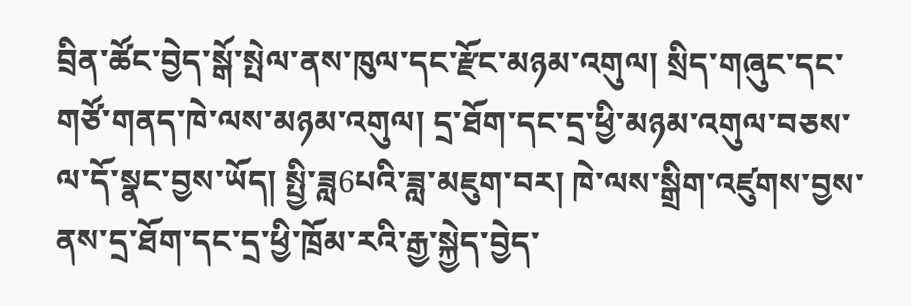བྲིན་ཚོང་བྱེད་སྒོ་སྤེལ་ནས་ཁུལ་དང་རྫོང་མཉམ་འགུལ། སྲིད་གཞུང་དང་གཙོ་གནད་ཁེ་ལས་མཉམ་འགུལ། དྲ་ཐོག་དང་དྲ་ཕྱི་མཉམ་འགུལ་བཅས་ལ་དོ་སྣང་བྱས་ཡོད། སྤྱི་ཟླ6པའི་ཟླ་མཇུག་བར། ཁེ་ལས་སྒྲིག་འཛུགས་བྱས་ནས་དྲ་ཐོག་དང་དྲ་ཕྱི་ཁྲོམ་རའི་རྒྱ་སྐྱེད་བྱེད་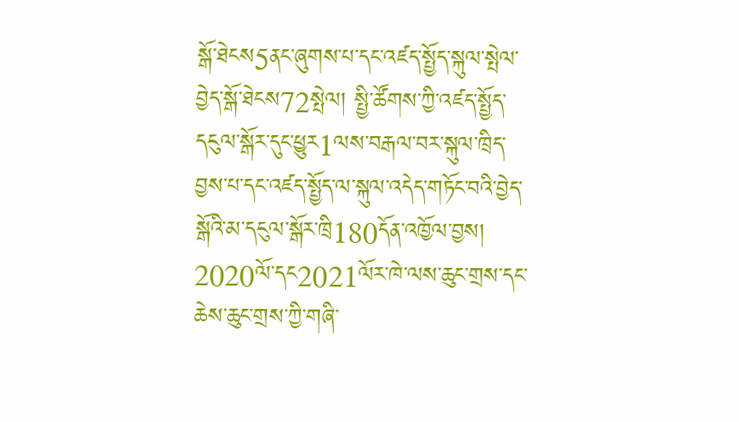སྒོ་ཐེངས5ནང་ཞུགས་པ་དང་འཛད་སྤྱོད་སྐུལ་སྤེལ་བྱེད་སྒོ་ཐེངས72སྤེལ། སྤྱི་ཚོགས་ཀྱི་འཛད་སྤྱོད་དངུལ་སྒོར་དུང་ཕྱུར1ལས་བརྒལ་བར་སྐུལ་ཁྲིད་བྱས་པ་དང་འཛད་སྤྱོད་ལ་སྐུལ་འདེད་གཏོང་བའི་བྱེད་སྒོའི་མ་དངུལ་སྒོར་ཁྲི180དོན་འཁྱོལ་བྱས། 2020ལོ་དང2021ལོར་ཁེ་ལས་ཆུང་གྲས་དང་ཆེས་ཆུང་གྲས་ཀྱི་གཞི་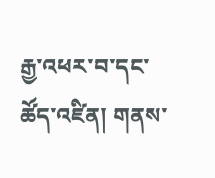རྒྱ་འཕར་བ་དང་ཚོད་འཛིན། གནས་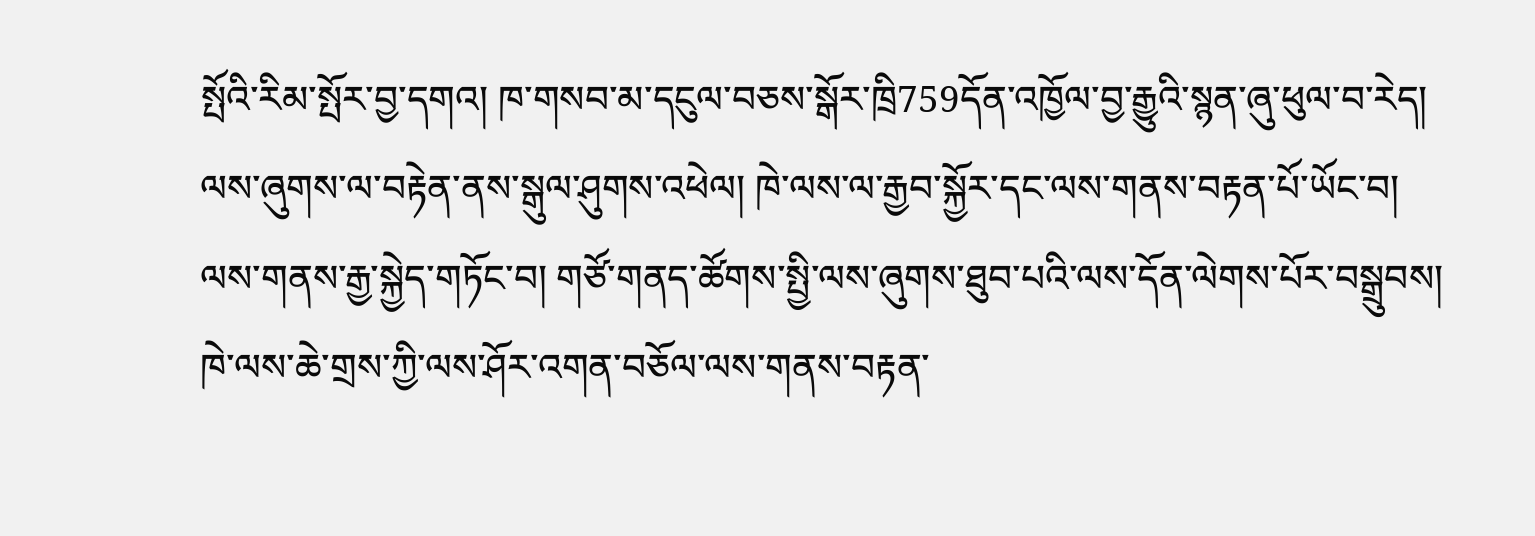སྤོའི་རིམ་སྤོར་བྱ་དགའ། ཁ་གསབ་མ་དངུལ་བཅས་སྒོར་ཁྲི759དོན་འཁྱོལ་བྱ་རྒྱུའི་སྙན་ཞུ་ཕུལ་བ་རེད།
ལས་ཞུགས་ལ་བརྟེན་ནས་སྒུལ་ཤུགས་འཕེལ། ཁེ་ལས་ལ་རྒྱབ་སྐྱོར་དང་ལས་གནས་བརྟན་པོ་ཡོང་བ། ལས་གནས་རྒྱ་སྐྱེད་གཏོང་བ། གཙོ་གནད་ཚོགས་སྤྱི་ལས་ཞུགས་ཐུབ་པའི་ལས་དོན་ལེགས་པོར་བསྒྲུབས། ཁེ་ལས་ཆེ་གྲས་ཀྱི་ལས་ཤོར་འགན་བཅོལ་ལས་གནས་བརྟན་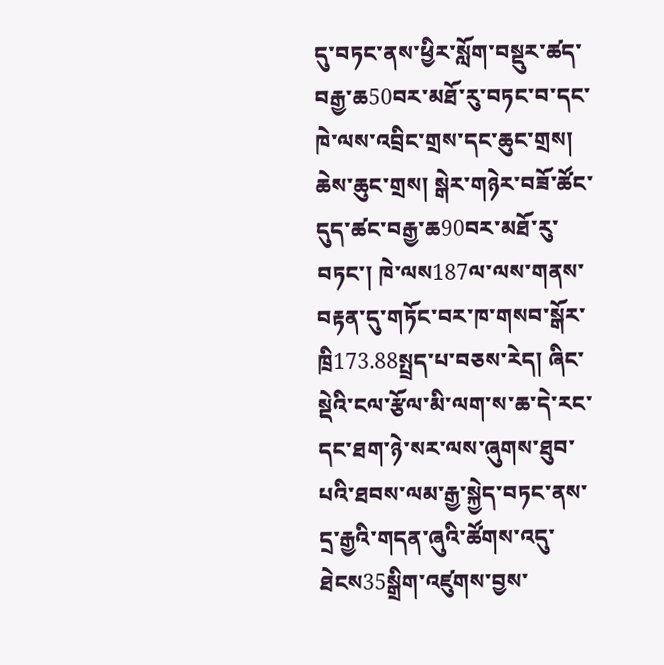དུ་བཏང་ནས་ཕྱིར་སློག་བསྡུར་ཚད་བརྒྱ་ཆ50བར་མཐོ་རུ་བཏང་བ་དང་ཁེ་ལས་འབྲིང་གྲས་དང་ཆུང་གྲས། ཆེས་ཆུང་གྲས། སྒེར་གཉེར་བཟོ་ཚོང་དུད་ཚང་བརྒྱ་ཆ90བར་མཐོ་རུ་བཏང་། ཁེ་ལས187ལ་ལས་གནས་བརྟན་དུ་གཏོང་བར་ཁ་གསབ་སྒོར་ཁྲི173.88སྤྲད་པ་བཅས་རེད། ཞིང་སྡེའི་ངལ་རྩོལ་མི་ལག་ས་ཆ་དེ་རང་དང་ཐག་ཉེ་སར་ལས་ཞུགས་ཐུབ་པའི་ཐབས་ལམ་རྒྱ་སྐྱེད་བཏང་ནས་དྲ་རྒྱའི་གདན་ཞུའི་ཚོགས་འདུ་ཐེངས35སྒྲིག་འཛུགས་བྱས་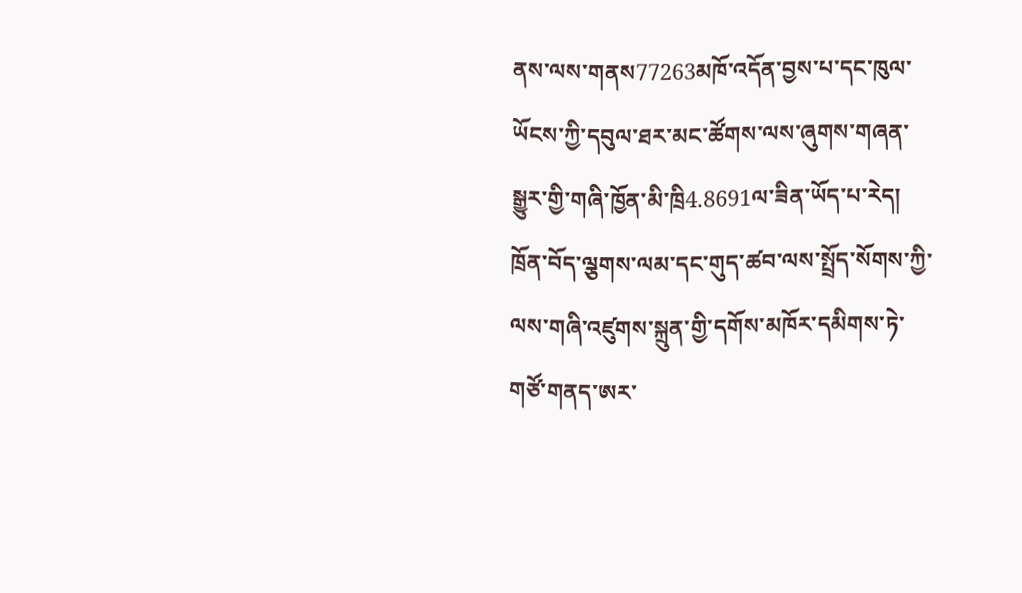ནས་ལས་གནས77263མཁོ་འདོན་བྱས་པ་དང་ཁུལ་ཡོངས་ཀྱི་དབུལ་ཐར་མང་ཚོགས་ལས་ཞུགས་གཞན་སྒྱུར་གྱི་གཞི་ཁྱོན་མི་ཁྲི4.8691ལ་ཟིན་ཡོད་པ་རེད། ཁྲོན་བོད་ལྕགས་ལམ་དང་གུད་ཚབ་ལས་སྤྲོད་སོགས་ཀྱི་ལས་གཞི་འཛུགས་སྐྲུན་གྱི་དགོས་མཁོར་དམིགས་ཏེ་གཙོ་གནད་ཨར་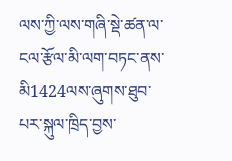ལས་ཀྱི་ལས་གཞི་སྡེ་ཚན་ལ་ངལ་རྩོལ་མི་ལག་བཏང་ནས་མི1424ལས་ཞུགས་ཐུབ་པར་སྐུལ་ཁྲིད་བྱས་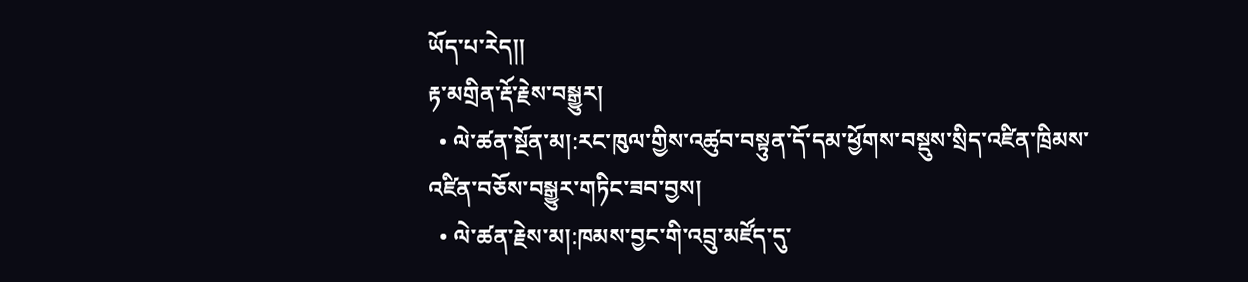ཡོད་པ་རེད།།
རྟ་མགྲིན་རྡོ་རྗེས་བསྒྱུར།
  • ལེ་ཚན་སྔོན་མ།:རང་ཁུལ་གྱིས་འཚུབ་བསྟུན་དོ་དམ་ཕྱོགས་བསྡུས་སྲིད་འཛིན་ཁྲིམས་འཛིན་བཅོས་བསྒྱུར་གཏིང་ཟབ་བྱས།
  • ལེ་ཚན་རྗེས་མ།:ཁམས་བྱང་གི་འབྲུ་མཛོད་དུ་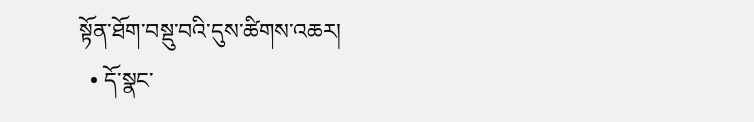སྟོན་ཐོག་བསྡུ་བའི་དུས་ཚིགས་འཆར།
  • དོ་སྣང་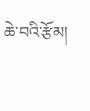ཆེ་བའི་རྩོམ།